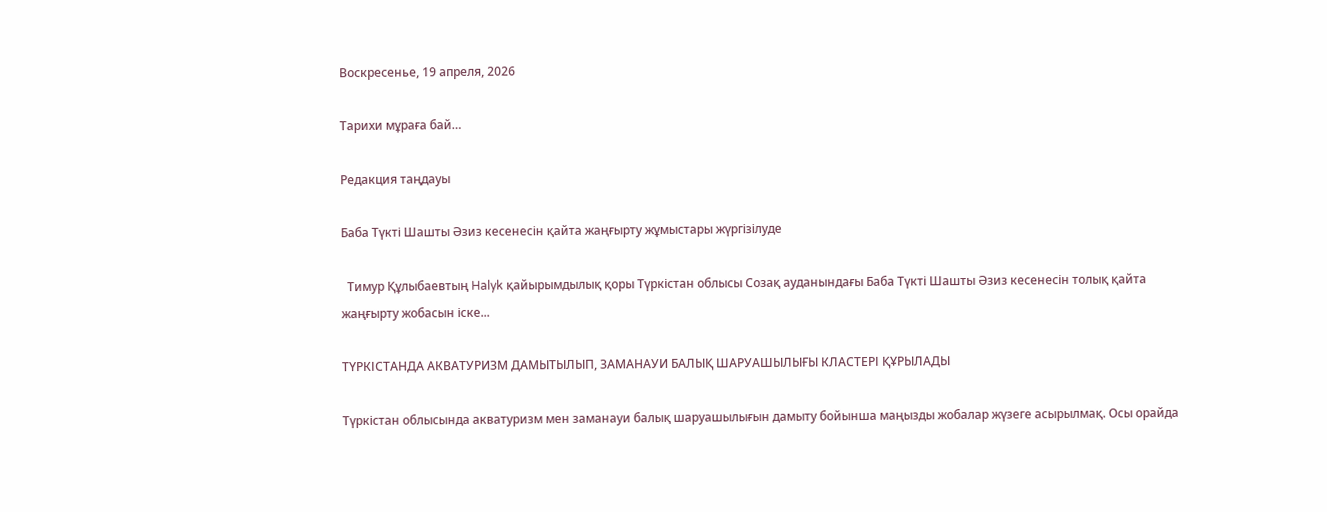Воскресенье, 19 апреля, 2026

Тарихи мұраға бай…

Редакция таңдауы

Баба Түкті Шашты Әзиз кесенесін қайта жаңғырту жұмыстары жүргізілуде

  Тимур Құлыбаевтың Halyk қайырымдылық қоры Түркістан облысы Созақ ауданындағы Баба Түкті Шашты Әзиз кесенесін толық қайта жаңғырту жобасын іске...

ТҮРКІСТАНДА АКВАТУРИЗМ ДАМЫТЫЛЫП, ЗАМАНАУИ БАЛЫҚ ШАРУАШЫЛЫҒЫ КЛАСТЕРІ ҚҰРЫЛАДЫ

Түркістан облысында акватуризм мен заманауи балық шаруашылығын дамыту бойынша маңызды жобалар жүзеге асырылмақ. Осы орайда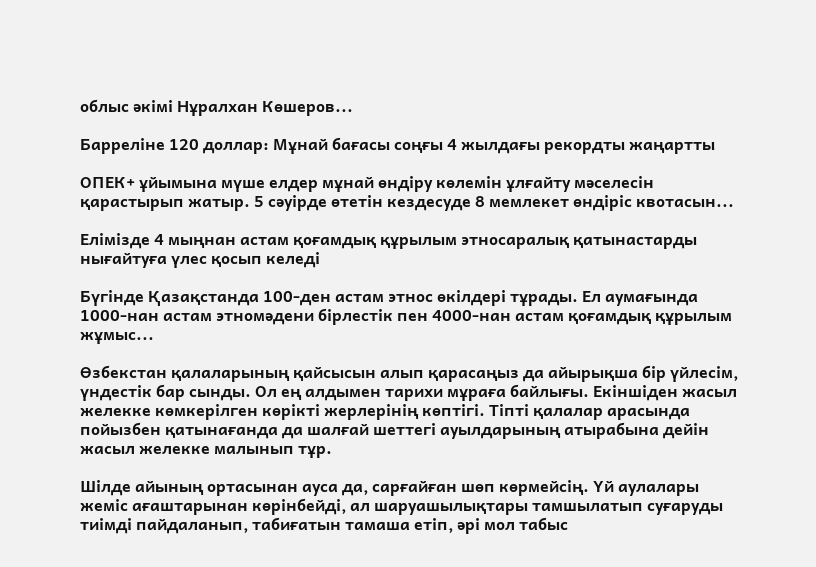облыс әкімі Нұралхан Көшеров...

Барреліне 120 доллар: Мұнай бағасы соңғы 4 жылдағы рекордты жаңартты

ОПЕК+ ұйымына мүше елдер мұнай өндіру көлемін ұлғайту мәселесін қарастырып жатыр. 5 сәуірде өтетін кездесуде 8 мемлекет өндіріс квотасын...

Елімізде 4 мыңнан астам қоғамдық құрылым этносаралық қатынастарды нығайтуға үлес қосып келеді

Бүгінде Қазақстанда 100-ден астам этнос өкілдері тұрады. Ел аумағында 1000-нан астам этномәдени бірлестік пен 4000-нан астам қоғамдық құрылым жұмыс...

Өзбекстан қалаларының қайсысын алып қарасаңыз да айырықша бір үйлесім, үндестік бар сынды. Ол ең алдымен тарихи мұраға байлығы. Екіншіден жасыл желекке көмкерілген көрікті жерлерінің көптігі. Тіпті қалалар арасында пойызбен қатынағанда да шалғай шеттегі ауылдарының атырабына дейін жасыл желекке малынып тұр.

Шілде айының ортасынан ауса да, сарғайған шөп көрмейсің. Үй аулалары жеміс ағаштарынан көрінбейді, ал шаруашылықтары тамшылатып суғаруды тиімді пайдаланып, табиғатын тамаша етіп, әрі мол табыс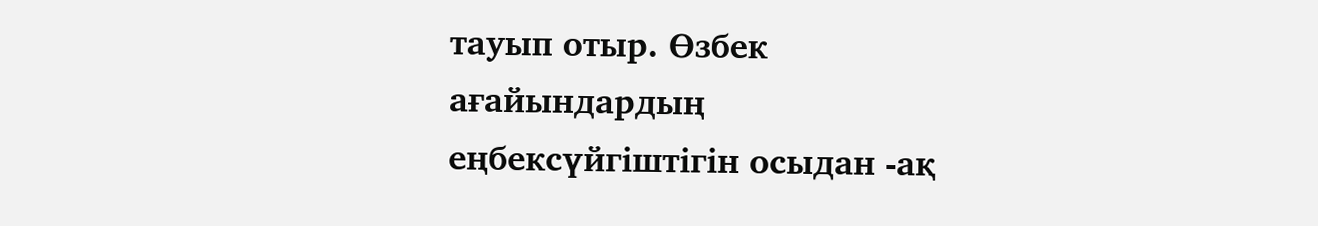тауып отыр. Өзбек ағайындардың еңбексүйгіштігін осыдан -ақ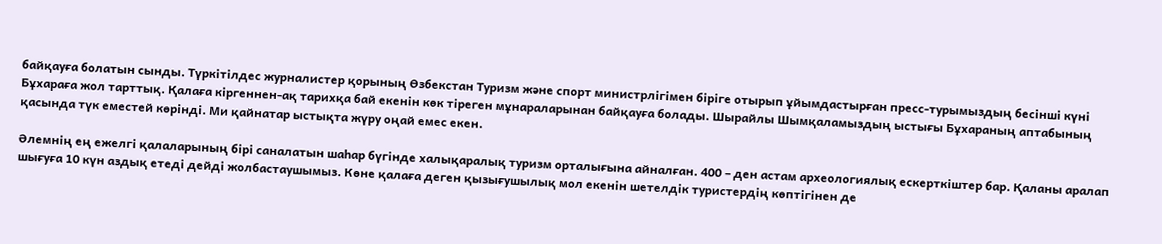байқауға болатын сынды. Түркітілдес журналистер қорының Өзбекстан Туризм және спорт министрлігімен біріге отырып ұйымдастырған пресс-турымыздың бесінші күні Бұхараға жол тарттық. Қалаға кіргеннен-ақ тарихқа бай екенін көк тіреген мұнараларынан байқауға болады. Шырайлы Шымқаламыздың ыстығы Бұхараның аптабының қасында түк еместей көрінді. Ми қайнатар ыстықта жүру оңай емес екен.

Әлемнің ең ежелгі қалаларының бірі саналатын шаһар бүгінде халықаралық туризм орталығына айналған. 400 – ден астам археологиялық ескерткіштер бар. Қаланы аралап шығуға 10 күн аздық етеді дейді жолбастаушымыз. Көне қалаға деген қызығушылық мол екенін шетелдік туристердің көптігінен де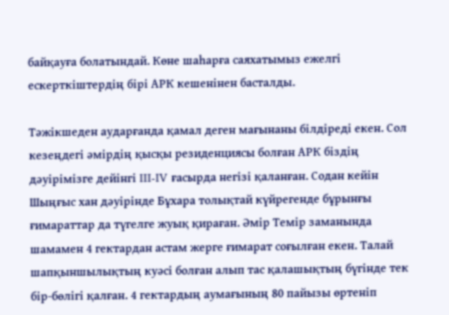байқауға болатындай. Көне шаһарға саяхатымыз ежелгі ескерткіштердің бірі АРК кешенінен басталды.

Тәжікшеден аударғанда қамал деген мағынаны білдіреді екен. Сол кезеңдегі әмірдің қысқы резиденциясы болған АРК біздің дәуірімізге дейінгі III-IV ғасырда негізі қаланған. Содан кейін Шыңғыс хан дәуірінде Бұхара толықтай күйрегенде бұрынғы ғимараттар да түгелге жуық қираған. Әмір Темір заманында шамамен 4 гектардан астам жерге ғимарат соғылған екен. Талай шапқыншылықтың куәсі болған алып тас қалашықтың бүгінде тек бір-бөлігі қалған. 4 гектардың аумағының 80 пайызы өртеніп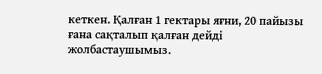кеткен. Қалған 1 гектары яғни, 20 пайызы ғана сақталып қалған дейді жолбастаушымыз.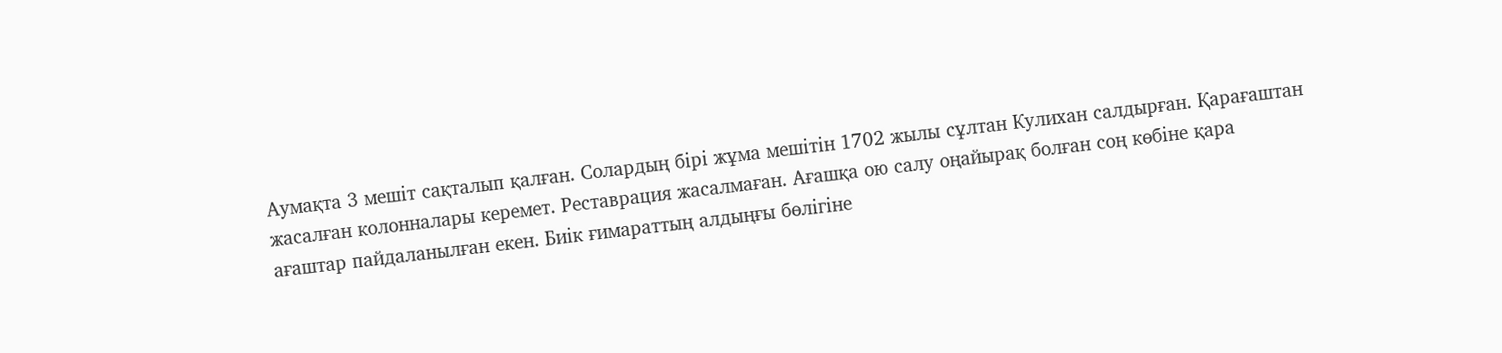Аумақта 3 мешіт сақталып қалған. Солардың бірі жұма мешітін 1702 жылы сұлтан Кулихан салдырған. Қарағаштан жасалған колонналары керемет. Реставрация жасалмаған. Ағашқа ою салу оңайырақ болған соң көбіне қара ағаштар пайдаланылған екен. Биік ғимараттың алдыңғы бөлігіне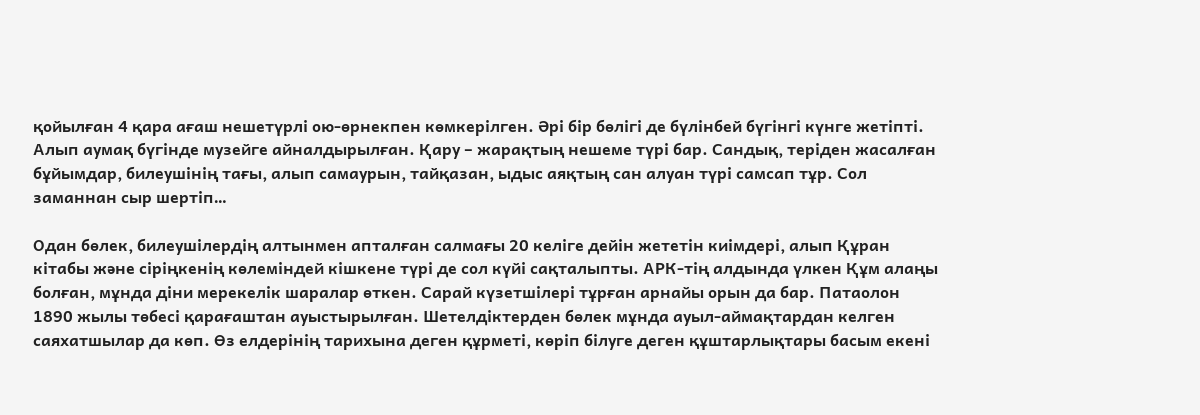қойылған 4 қара ағаш нешетүрлі ою-өрнекпен көмкерілген. Әрі бір бөлігі де бүлінбей бүгінгі күнге жетіпті. Алып аумақ бүгінде музейге айналдырылған. Қару – жарақтың нешеме түрі бар. Сандық, теріден жасалған бұйымдар, билеушінің тағы, алып самаурын, тайқазан, ыдыс аяқтың сан алуан түрі самсап тұр. Сол заманнан сыр шертіп…

Одан бөлек, билеушілердің алтынмен апталған салмағы 20 келіге дейін жететін киімдері, алып Құран кітабы және сіріңкенің көлеміндей кішкене түрі де сол күйі сақталыпты. АРК-тің алдында үлкен Құм алаңы болған, мұнда діни мерекелік шаралар өткен. Сарай күзетшілері тұрған арнайы орын да бар. Патаолон 1890 жылы төбесі қарағаштан ауыстырылған. Шетелдіктерден бөлек мұнда ауыл-аймақтардан келген саяхатшылар да көп. Өз елдерінің тарихына деген құрметі, көріп білуге деген құштарлықтары басым екені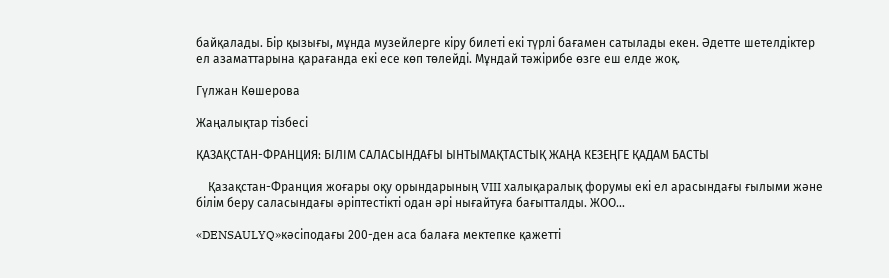байқалады. Бір қызығы, мұнда музейлерге кіру билеті екі түрлі бағамен сатылады екен. Әдетте шетелдіктер ел азаматтарына қарағанда екі есе көп төлейді. Мұндай тәжірибе өзге еш елде жоқ.

Гүлжан Көшерова

Жаңалықтар тізбесі

ҚАЗАҚСТАН-ФРАНЦИЯ: БІЛІМ САЛАСЫНДАҒЫ ЫНТЫМАҚТАСТЫҚ ЖАҢА КЕЗЕҢГЕ ҚАДАМ БАСТЫ

    Қазақстан-Франция жоғары оқу орындарының VIII халықаралық форумы екі ел арасындағы ғылыми және білім беру саласындағы әріптестікті одан әрі нығайтуға бағытталды. ЖОО...

«DENSAULYQ»кәсіподағы 200-ден аса балаға мектепке қажетті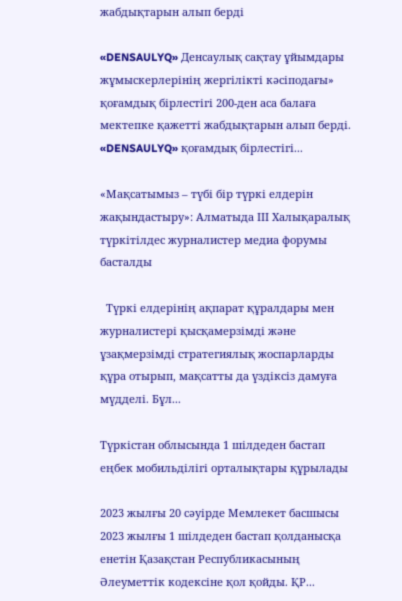жабдықтарын алып берді

«DENSAULYQ» Денсаулық сақтау ұйымдары жұмыскерлерінің жергілікті кәсіподағы» қоғамдық бірлестігі 200-ден аса балаға мектепке қажетті жабдықтарын алып берді. «DENSAULYQ» қоғамдық бірлестігі...

«Мақсатымыз – түбі бір түркі елдерін жақындастыру»: Алматыда ІІІ Халықаралық түркітілдес журналистер медиа форумы басталды

  Түркі елдерінің ақпарат құралдары мен журналистері қысқамерзімді және ұзақмерзімді стратегиялық жоспарларды құра отырып, мақсатты да үздіксіз дамуға мүдделі. Бұл...

Түркістан облысында 1 шілдеден бастап еңбек мобильділігі орталықтары құрылады

2023 жылғы 20 сәуірде Мемлекет басшысы 2023 жылғы 1 шілдеден бастап қолданысқа енетін Қазақстан Республикасының Әлеуметтік кодексіне қол қойды. ҚР...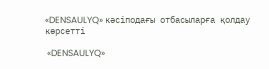«DENSAULYQ» кәсіподағы отбасыларға қолдау көрсетті

 «DENSAULYQ»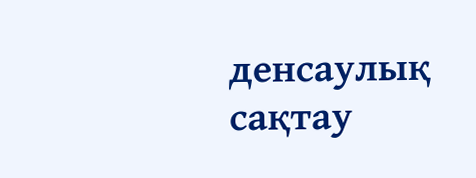денсаулық сақтау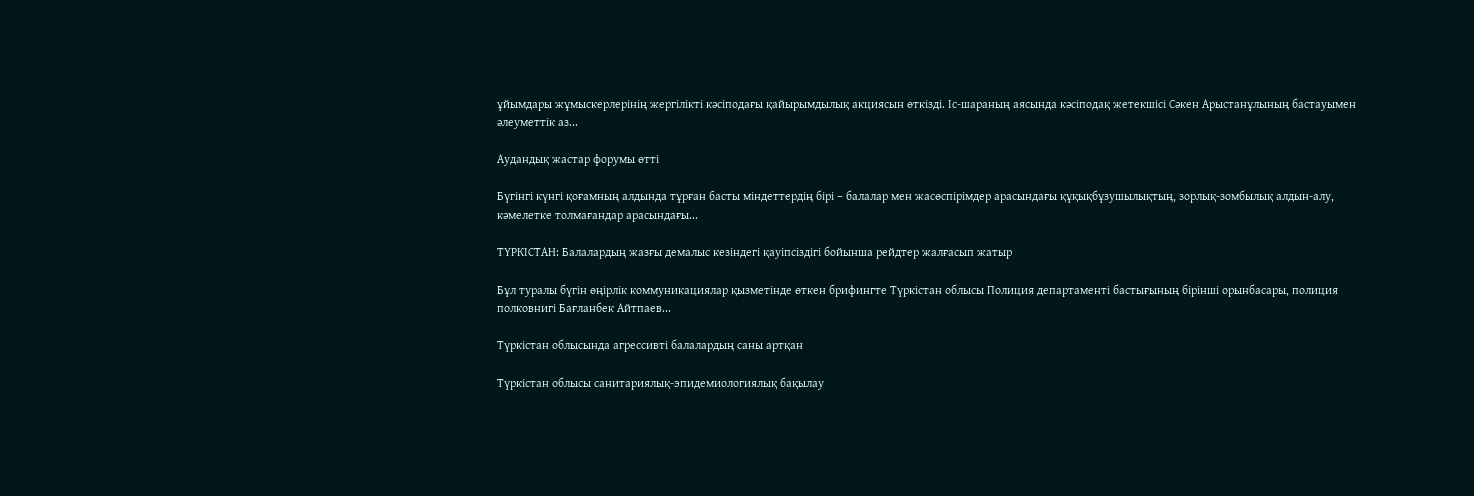ұйымдары жұмыскерлерінің жергілікті кәсіподағы қайырымдылық акциясын өткізді. Іс-шараның аясында кәсіподақ жетекшісі Сәкен Арыстанұлының бастауымен әлеуметтік аз...

Аудандық жастар форумы өтті

Бүгінгі күнгі қоғамның алдында тұрған басты міндеттердің бірі – балалар мен жасөспірімдер арасындағы құқықбұзушылықтың, зорлық-зомбылық алдын-алу, кәмелетке толмағандар арасындағы...

ТҮРКІСТАН: Балалардың жазғы демалыс кезіндегі қауіпсіздігі бойынша рейдтер жалғасып жатыр

Бұл туралы бүгін өңірлік коммуникациялар қызметінде өткен брифингте Түркістан облысы Полиция департаменті бастығының бірінші орынбасары, полиция полковнигі Бағланбек Айтпаев...

Түркістан облысында агрессивті балалардың саны артқан

Түркістан облысы санитариялық-эпидемиологиялық бақылау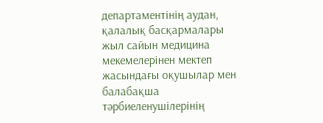департаментінің аудан, қалалық басқармалары жыл сайын медицина мекемелерінен мектеп жасындағы оқушылар мен балабақша тәрбиеленушілерінің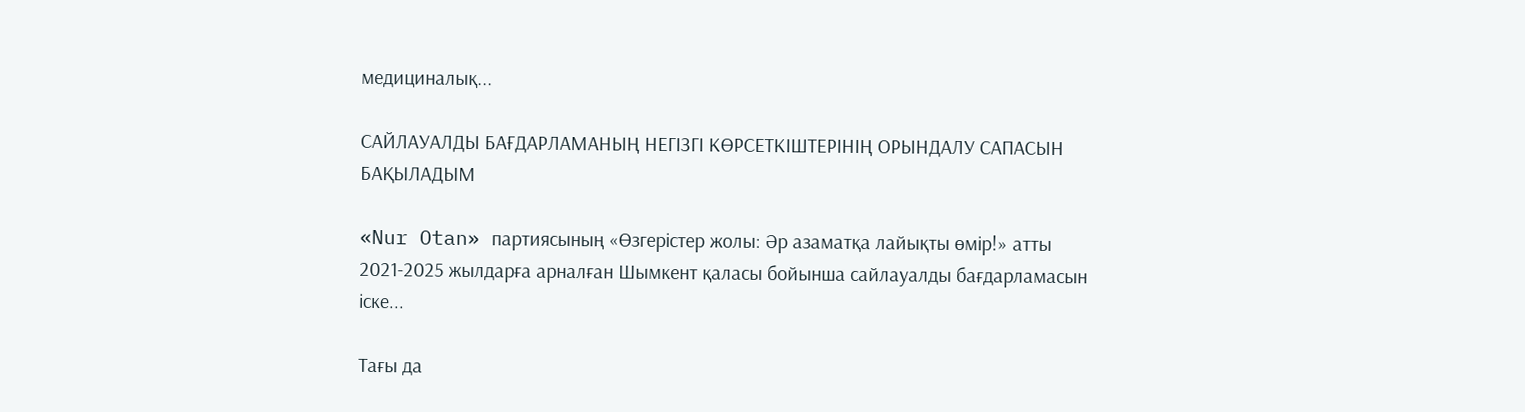медициналық...

САЙЛАУАЛДЫ БАҒДАРЛАМАНЫҢ НЕГІЗГІ КӨРСЕТКІШТЕРІНІҢ ОРЫНДАЛУ САПАСЫН БАҚЫЛАДЫМ

«Nur Otan» партиясының «Өзгерістер жолы: Әр азаматқа лайықты өмір!» атты 2021-2025 жылдарға арналған Шымкент қаласы бойынша сайлауалды бағдарламасын іске...

Тағы да